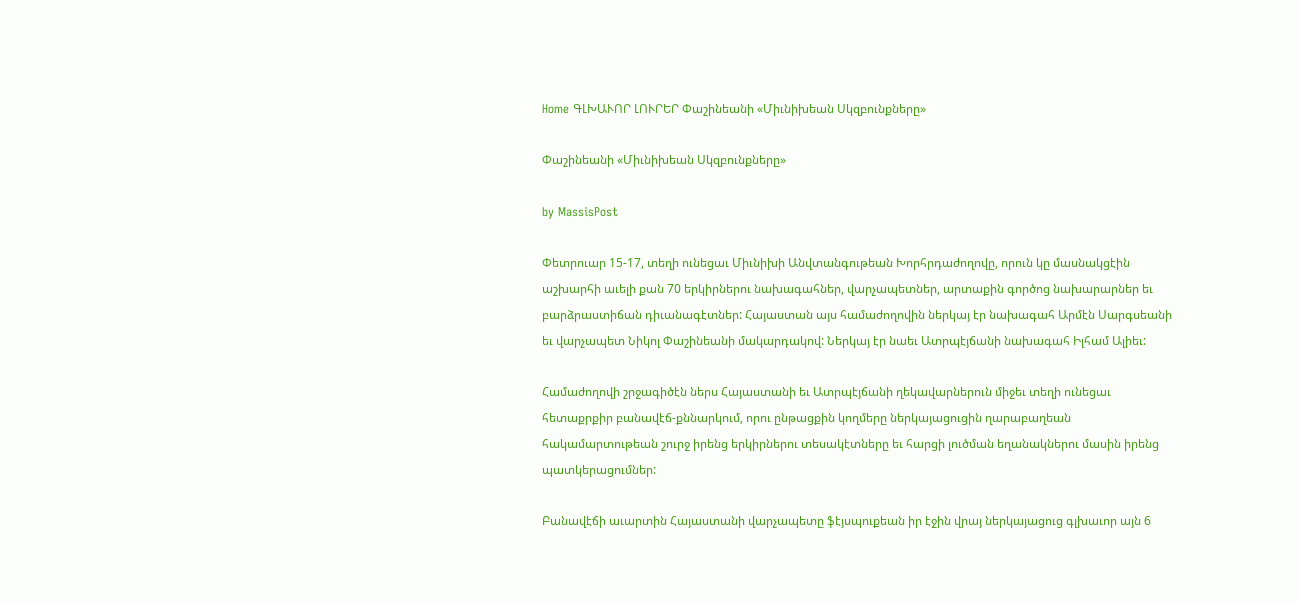Home ԳԼԽԱՒՈՐ ԼՈՒՐԵՐ Փաշինեանի «Միւնիխեան Սկզբունքները»

Փաշինեանի «Միւնիխեան Սկզբունքները»

by MassisPost

Փետրուար 15-17, տեղի ունեցաւ Միւնիխի Անվտանգութեան Խորհրդաժողովը, որուն կը մասնակցէին աշխարհի աւելի քան 70 երկիրներու նախագահներ, վարչապետներ, արտաքին գործոց նախարարներ եւ բարձրաստիճան դիւանագէտներ: Հայաստան այս համաժողովին ներկայ էր նախագահ Արմէն Սարգսեանի եւ վարչապետ Նիկոլ Փաշինեանի մակարդակով: Ներկայ էր նաեւ Ատրպէյճանի նախագահ Իլհամ Ալիեւ:

Համաժողովի շրջագիծէն ներս Հայաստանի եւ Ատրպէյճանի ղեկավարներուն միջեւ տեղի ունեցաւ հետաքրքիր բանավէճ-քննարկում, որու ընթացքին կողմերը ներկայացուցին ղարաբաղեան հակամարտութեան շուրջ իրենց երկիրներու տեսակէտները եւ հարցի լուծման եղանակներու մասին իրենց պատկերացումներ:

Բանավէճի աւարտին Հայաստանի վարչապետը ֆէյսպուքեան իր էջին վրայ ներկայացուց գլխաւոր այն 6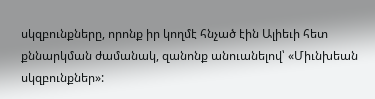սկզբունքները, որոնք իր կողմէ հնչած էին Ալիեւի հետ քննարկման ժամանակ, զանոնք անուանելով՝ «Միւնխեան սկզբունքներ»: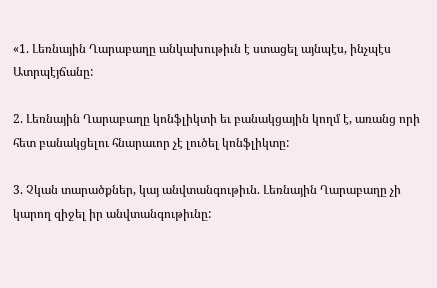«1. Լեռնային Ղարաբաղը անկախութիւն է ստացել այնպէս, ինչպէս Ատրպէյճանը:

2. Լեռնային Ղարաբաղը կոնֆլիկտի եւ բանակցային կողմ է, առանց որի հետ բանակցելու հնարաւոր չէ լուծել կոնֆլիկտը:

3. Չկան տարածքներ, կայ անվտանգութիւն. Լեռնային Ղարաբաղը չի կարող զիջել իր անվտանգութիւնը: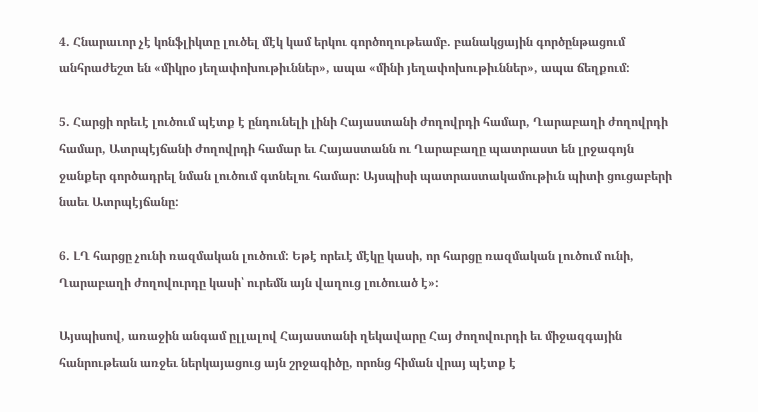4. Հնարաւոր չէ կոնֆլիկտը լուծել մէկ կամ երկու գործողութեամբ. բանակցային գործընթացում անհրաժեշտ են «միկրօ յեղափոխութիւններ», ապա «մինի յեղափոխութիւններ», ապա ճեղքում:

5. Հարցի որեւէ լուծում պէտք է ընդունելի լինի Հայաստանի ժողովրդի համար, Ղարաբաղի ժողովրդի համար, Ատրպէյճանի ժողովրդի համար եւ Հայաստանն ու Ղարաբաղը պատրաստ են լրջագոյն ջանքեր գործադրել նման լուծում գտնելու համար: Այսպիսի պատրաստակամութիւն պիտի ցուցաբերի նաեւ Ատրպէյճանը:

6. ԼՂ հարցը չունի ռազմական լուծում: Եթէ որեւէ մէկը կասի, որ հարցը ռազմական լուծում ունի, Ղարաբաղի ժողովուրդը կասի՝ ուրեմն այն վաղուց լուծուած է»:

Այսպիսով, առաջին անգամ ըլլալով Հայաստանի ղեկավարը Հայ ժողովուրդի եւ միջազգային հանրութեան առջեւ ներկայացուց այն շրջագիծը, որոնց հիման վրայ պէտք է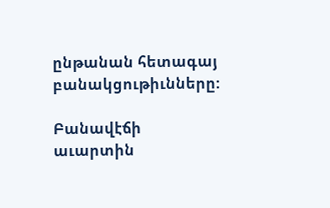ընթանան հետագայ բանակցութիւնները:

Բանավէճի աւարտին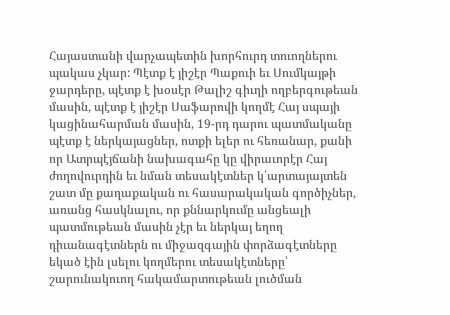Հայաստանի վարչապետին խորհուրդ տուողներու պակաս չկար: Պէտք է յիշէր Պաքուի եւ Սումկայթի ջարդերը, պէտք է խօսէր Թալիշ գիւղի ողբերգութեան մասին, պէտք է յիշէր Սաֆարովի կողմէ Հայ սպայի կացինահարման մասին, 19-րդ դարու պատմականը պէտք է ներկայացներ, ոտքի ելեր ու հեռանար, քանի որ Ատրպէյճանի նախագահը կը վիրաւորէր Հայ ժողովուրդին եւ նման տեսակէտներ կ՛արտայայտեն շատ մը քաղաքական ու հասարակական գործիչներ, առանց հասկնալու, որ քննարկումը անցեալի պատմութեան մասին չէր եւ ներկայ եղող դիւանագէտներն ու միջազգային փորձագէտները եկած էին լսելու կողմերու տեսակէտները՝ շարունակուող հակամարտութեան լուծման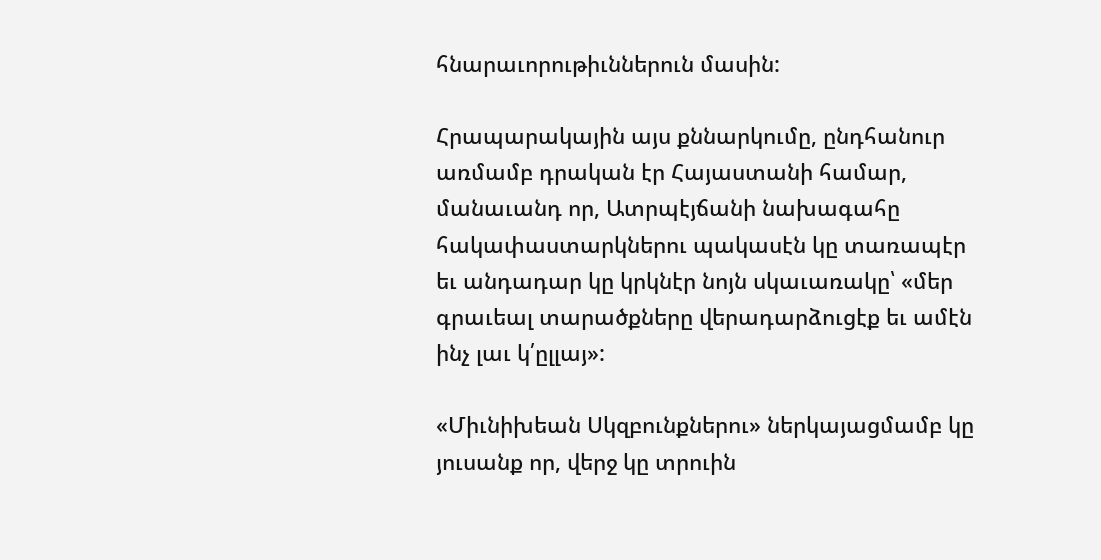հնարաւորութիւններուն մասին:

Հրապարակային այս քննարկումը, ընդհանուր առմամբ դրական էր Հայաստանի համար, մանաւանդ որ, Ատրպէյճանի նախագահը հակափաստարկներու պակասէն կը տառապէր եւ անդադար կը կրկնէր նոյն սկաւառակը՝ «մեր գրաւեալ տարածքները վերադարձուցէք եւ ամէն ինչ լաւ կ՛ըլլայ»:

«Միւնիխեան Սկզբունքներու» ներկայացմամբ կը յուսանք որ, վերջ կը տրուին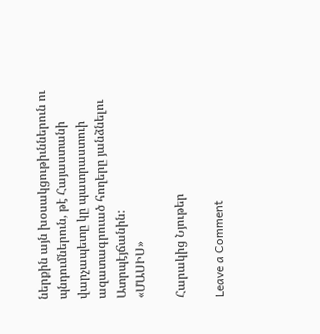ներքին այն խօսակցութիւններուն ու պնդումներուն, թէ Հայաստանի վարչապետը կը պատրաստուի ազատագրուած հողերը յանձնելու Ատրպէյճանին:
«ՄԱՍԻՍ»

Հարակից Նյութեր

Leave a Comment